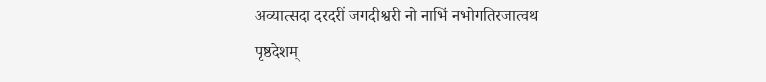अव्यात्सदा दरदरीं जगदीश्वरी नो नाभिं नभोगतिरजात्वथ पृष्ठदेशम्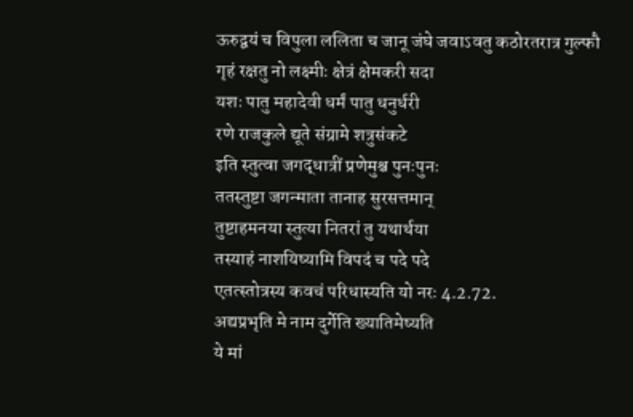ऊरुद्वयं च विपुला ललिता च जानू जंघे जवाऽवतु कठोरतरात्र गुल्फौ
गृहं रक्षतु नो लक्ष्मीः क्षेत्रं क्षेमकरी सदा
यशः पातु महादेवी धर्मं पातु धनुर्धरी
रणे राजकुले द्यूते संग्रामे शत्रुसंकटे
इति स्तुत्वा जगद्धात्रीं प्रणेमुश्च पुनःपुनः
ततस्तुष्टा जगन्माता तानाह सुरसत्तमान्
तुष्टाहमनया स्तुत्या नितरां तु यथार्थया
तस्याहं नाशयिष्यामि विपदं च पदे पदे
एतत्स्तोत्रस्य कवचं परिधास्यति यो नरः 4.2.72.
अद्यप्रभृति मे नाम दुर्गेति ख्यातिमेष्यति
ये मां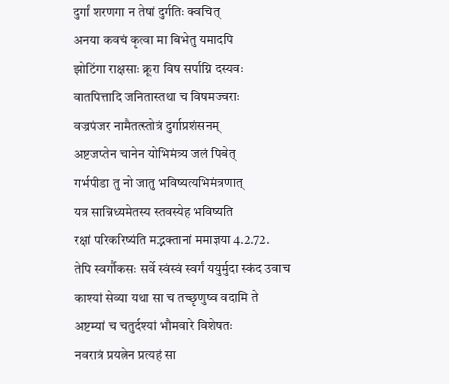दुर्गां शरणगा न तेषां दुर्गतिः क्वचित्
अनया कवचं कृत्वा मा बिभेतु यमादपि
झोटिंगा राक्षसाः क्रूरा विष सर्पाग्नि दस्यवः
वातपित्तादि जनितास्तथा च विषमज्वराः
वज्रपंजर नामैतत्स्तोत्रं दुर्गाप्रशंसनम्
अष्टजप्तेन चानेन योभिमंत्र्य जलं पिबेत्
गर्भपीडा तु नो जातु भविष्यत्यभिमंत्रणात्
यत्र सान्निध्यमेतस्य स्तवस्येह भविष्यति
रक्षां परिकरिष्यंति मद्भक्तानां ममाज्ञया 4.2.72.
तेपि स्वर्गौकसः सर्वे स्वंस्वं स्वर्गं ययुर्मुदा स्कंद उवाच काश्यां सेव्या यथा सा च तच्छृणुष्व वदामि ते
अष्टम्यां च चतुर्दश्यां भौमवारे विशेषतः
नवरात्रं प्रयत्नेन प्रत्यहं सा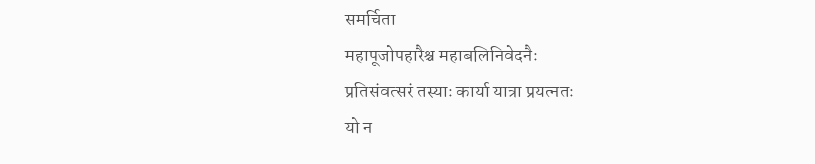समर्चिता
महापूजोपहारैश्च महाबलिनिवेदनैः
प्रतिसंवत्सरं तस्याः कार्या यात्रा प्रयत्नतः
यो न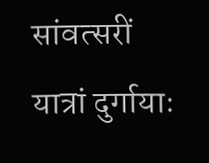सांवत्सरीं यात्रां दुर्गायाः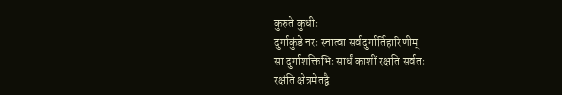कुरुते कुधीः
दुर्गाकुंडे नरः स्नात्वा सर्वदुर्गार्तिहारिणीम्
सा दुर्गाशक्तिभिः सार्धं काशीं रक्षति सर्वतः
रक्षंति क्षेत्रमेतद्वै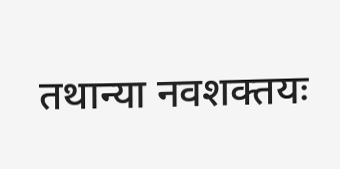तथान्या नवशक्तयः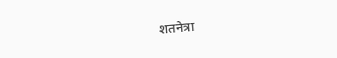शतनेत्रा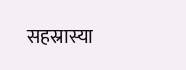सहस्रास्या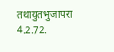तथायुतभुजापरा 4.2.72.